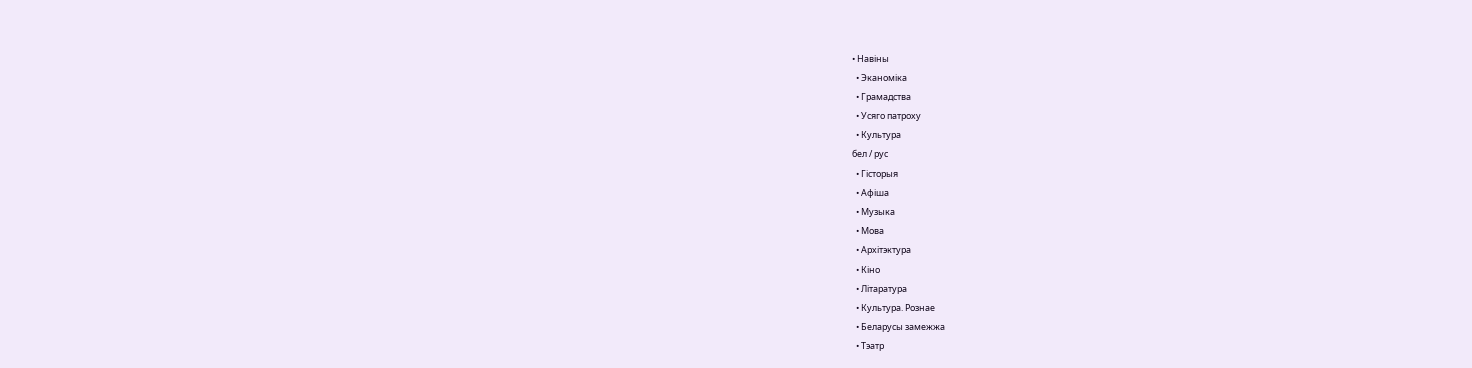• Навіны
  • Эканоміка
  • Грамадства
  • Усяго патроху
  • Культура
бел / рус
  • Гісторыя
  • Афіша
  • Музыка
  • Мова
  • Архітэктура
  • Кіно
  • Літаратура
  • Культура. Рознае
  • Беларусы замежжа
  • Тэатр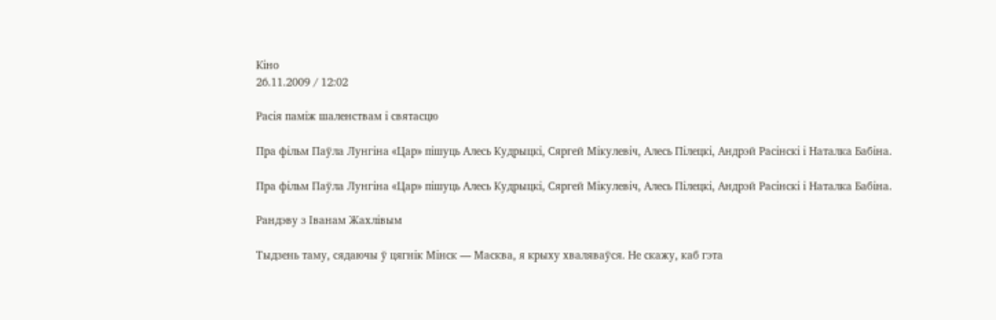Кіно
26.11.2009 / 12:02

Расія паміж шаленствам і святасцю

Пра фільм Паўла Лунгіна «Цар» пішуць Алесь Кудрыцкі, Сяргей Мікулевіч, Алесь Пілецкі, Андрэй Расінскі і Наталка Бабіна.

Пра фільм Паўла Лунгіна «Цар» пішуць Алесь Кудрыцкі, Сяргей Мікулевіч, Алесь Пілецкі, Андрэй Расінскі і Наталка Бабіна.

Рандэву з Іванам Жахлівым

Тыдзень таму, сядаючы ў цягнік Мінск — Масква, я крыху хваляваўся. Не скажу, каб гэта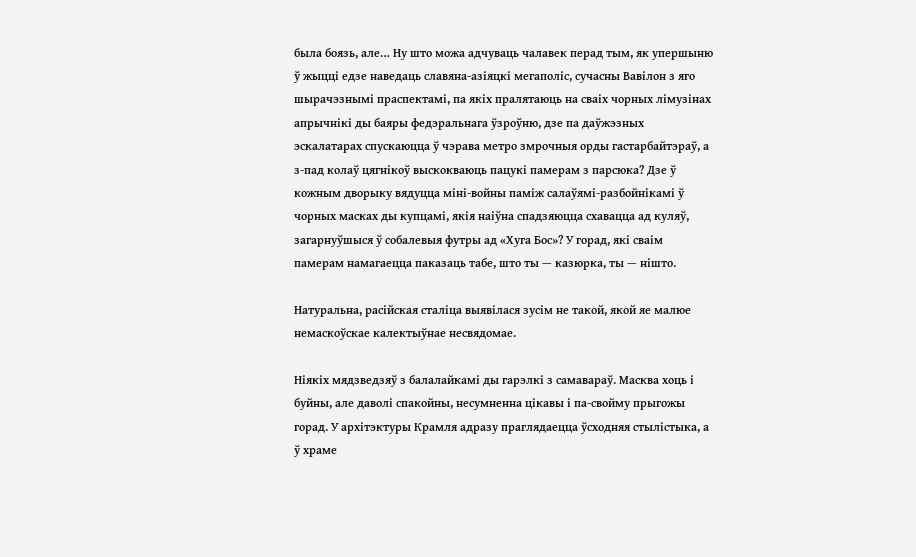была боязь, але… Ну што можа адчуваць чалавек перад тым, як упершыню ў жыцці едзе наведаць славяна‑азіяцкі мегаполіс, сучасны Вавілон з яго шырачэзнымі праспектамі, па якіх пралятаюць на сваіх чорных лімузінах апрычнікі ды баяры федэральнага ўзроўню, дзе па даўжэзных эскалатарах спускаюцца ў чэрава метро змрочныя орды гастарбайтэраў, а з‑пад колаў цягнікоў выскокваюць пацукі памерам з парсюка? Дзе ў кожным дворыку вядуцца міні‑войны паміж салаўямі‑разбойнікамі ў чорных масках ды купцамі, якія наіўна спадзяюцца схавацца ад куляў, загарнуўшыся ў собалевыя футры ад «Хуга Бос»? У горад, які сваім памерам намагаецца паказаць табе, што ты — казюрка, ты — нішто.

Натуральна, расійская сталіца выявілася зусім не такой, якой яе малюе немаскоўскае калектыўнае несвядомае.

Ніякіх мядзведзяў з балалайкамі ды гарэлкі з самавараў. Масква хоць і буйны, але даволі спакойны, несумненна цікавы і па‑свойму прыгожы горад. У архітэктуры Крамля адразу праглядаецца ўсходняя стылістыка, а ў храме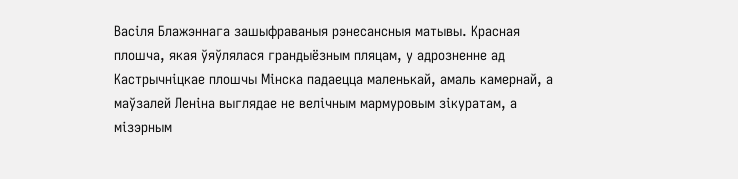Васіля Блажэннага зашыфраваныя рэнесансныя матывы. Красная плошча, якая ўяўлялася грандыёзным пляцам, у адрозненне ад Кастрычніцкае плошчы Мінска падаецца маленькай, амаль камернай, а маўзалей Леніна выглядае не велічным мармуровым зікуратам, а мізэрным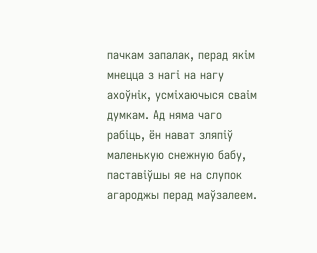пачкам запалак, перад якім мнецца з нагі на нагу ахоўнік, усміхаючыся сваім думкам. Ад няма чаго рабіць, ён нават зляпіў маленькую снежную бабу, паставіўшы яе на слупок агароджы перад маўзалеем.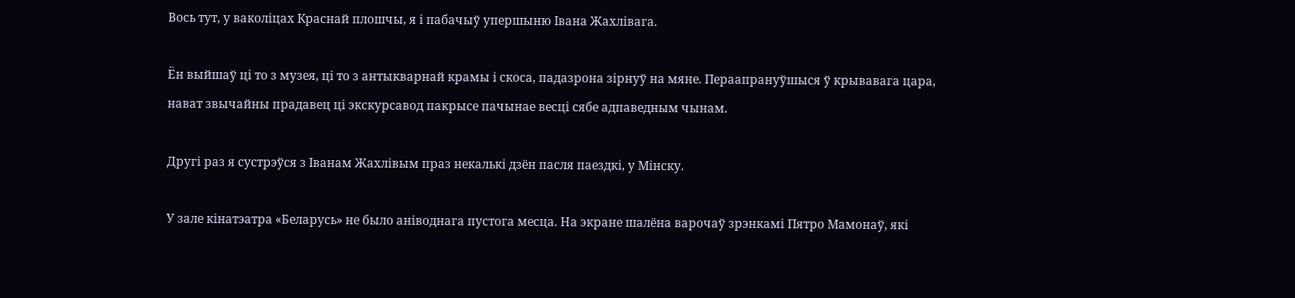Вось тут, у ваколіцах Краснай плошчы, я і пабачыў упершыню Івана Жахлівага.

Ён выйшаў ці то з музея, ці то з антыкварнай крамы і скоса, падазрона зірнуў на мяне. Пераапрануўшыся ў крывавага цара, нават звычайны прадавец ці экскурсавод пакрысе пачынае весці сябе адпаведным чынам.

Другі раз я сустрэўся з Іванам Жахлівым праз некалькі дзён пасля паездкі, у Мінску.

У зале кінатэатра «Беларусь» не было аніводнага пустога месца. На экране шалёна варочаў зрэнкамі Пятро Мамонаў, які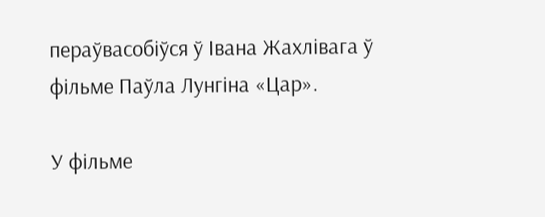пераўвасобіўся ў Івана Жахлівага ў фільме Паўла Лунгіна «Цар».

У фільме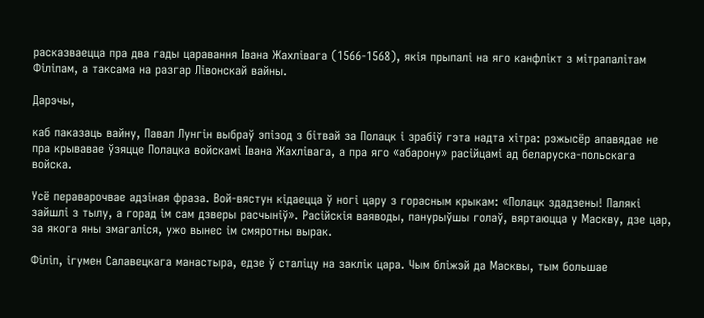расказваецца пра два гады царавання Івана Жахлівага (1566‑1568), якія прыпалі на яго канфлікт з мітрапалітам Філіпам, а таксама на разгар Лівонскай вайны.

Дарэчы,

каб паказаць вайну, Павал Лунгін выбраў эпізод з бітвай за Полацк і зрабіў гэта надта хітра: рэжысёр апавядае не пра крывавае ўзяцце Полацка войскамі Івана Жахлівага, а пра яго «абарону» расійцамі ад беларуска‑польскага войска.

Усё пераварочвае адзіная фраза. Вой‑вястун кідаецца ў ногі цару з горасным крыкам: «Полацк здадзены! Палякі зайшлі з тылу, а горад ім сам дзверы расчыніў». Расійскія ваяводы, панурыўшы голаў, вяртаюцца у Маскву, дзе цар, за якога яны змагаліся, ужо вынес ім смяротны вырак.

Філіп, ігумен Салавецкага манастыра, едзе ў сталіцу на заклік цара. Чым бліжэй да Масквы, тым большае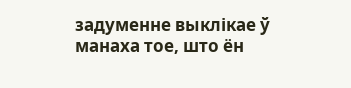задуменне выклікае ў манаха тое, што ён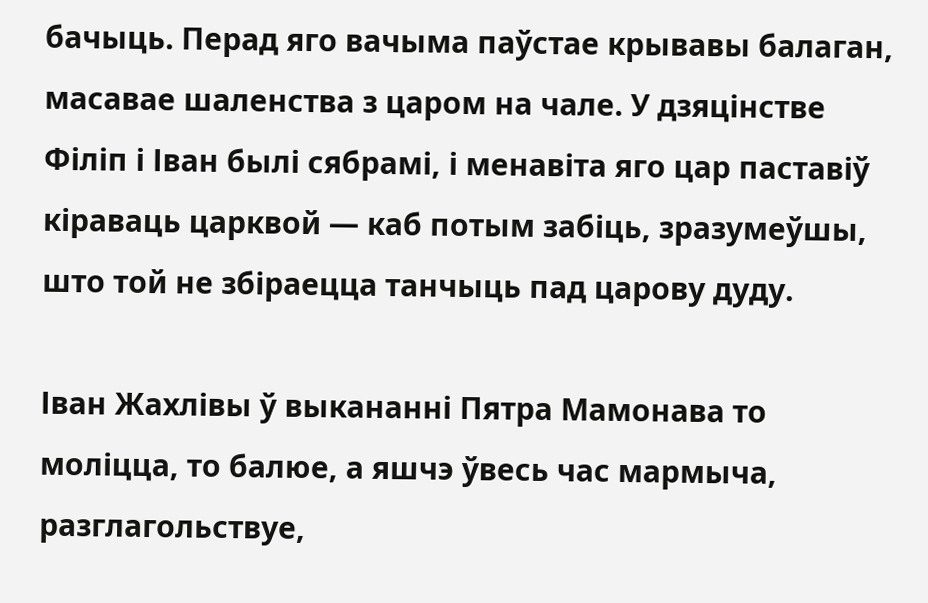бачыць. Перад яго вачыма паўстае крывавы балаган, масавае шаленства з царом на чале. У дзяцінстве Філіп і Іван былі сябрамі, і менавіта яго цар паставіў кіраваць царквой — каб потым забіць, зразумеўшы, што той не збіраецца танчыць пад царову дуду.

Іван Жахлівы ў выкананні Пятра Мамонава то моліцца, то балюе, а яшчэ ўвесь час мармыча, разглагольствуе,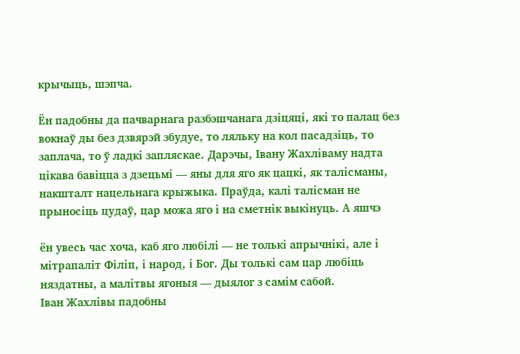крычыць, шэпча.

Ён падобны да пачварнага разбэшчанага дзіцяці, які то палац без вокнаў ды без дзвярэй збудуе, то ляльку на кол пасадзіць, то заплача, то ў ладкі запляскае. Дарэчы, Івану Жахліваму надта цікава бавіцца з дзецьмі — яны для яго як цацкі, як талісманы, накшталт нацельнага крыжыка. Праўда, калі талісман не прыносіць цудаў, цар можа яго і на сметнік выкінуць. А яшчэ

ён увесь час хоча, каб яго любілі — не толькі апрычнікі, але і мітрапаліт Філіп, і народ, і Бог. Ды толькі сам цар любіць няздатны, а малітвы ягоныя — дыялог з самім сабой.
Іван Жахлівы падобны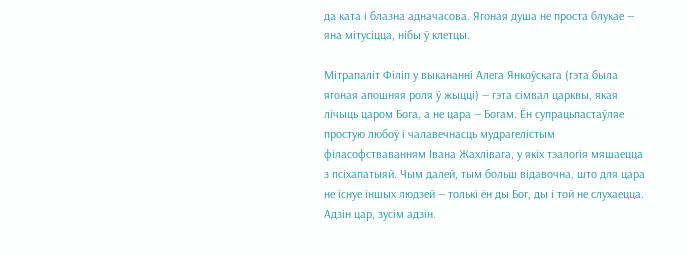да ката і блазна адначасова. Ягоная душа не проста блукае — яна мітусіцца, нібы ў клетцы.

Мітрапаліт Філіп у выкананні Алега Янкоўскага (гэта была ягоная апошняя роля ў жыцці) — гэта сімвал царквы, якая лічыць царом Бога, а не цара — Богам. Ён супрацьпастаўляе простую любоў і чалавечнасць мудрагелістым філасофстваванням Івана Жахлівага, у якіх тэалогія мяшаецца з псіхапатыяй. Чым далей, тым больш відавочна, што для цара не існуе іншых людзей — толькі ён ды Бог, ды і той не слухаецца. Адзін цар, зусім адзін.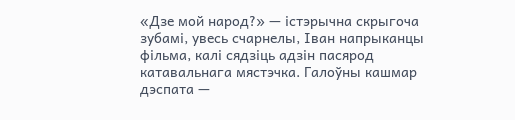«Дзе мой народ?» — істэрычна скрыгоча зубамі, увесь счарнелы, Іван напрыканцы фільма, калі сядзіць адзін пасярод катавальнага мястэчка. Галоўны кашмар дэспата —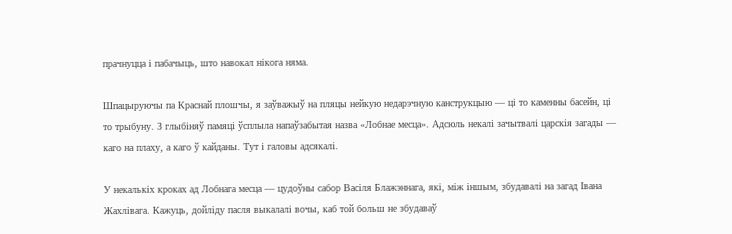прачнуцца і пабачыць, што навокал нікога няма.

Шпацыруючы па Краснай плошчы, я заўважыў на пляцы нейкую недарэчную канструкцыю — ці то каменны басейн, ці то трыбуну. З глыбіняў памяці ўсплыла напаўзабытая назва «Лобнае месца». Адсюль некалі зачытвалі царскія загады — каго на плаху, а каго ў кайданы. Тут і галовы адсякалі.

У некалькіх кроках ад Лобнага месца — цудоўны сабор Васіля Блажэннага, які, між іншым, збудавалі на загад Івана Жахлівага. Кажуць, дойліду пасля выкалалі вочы, каб той больш не збудаваў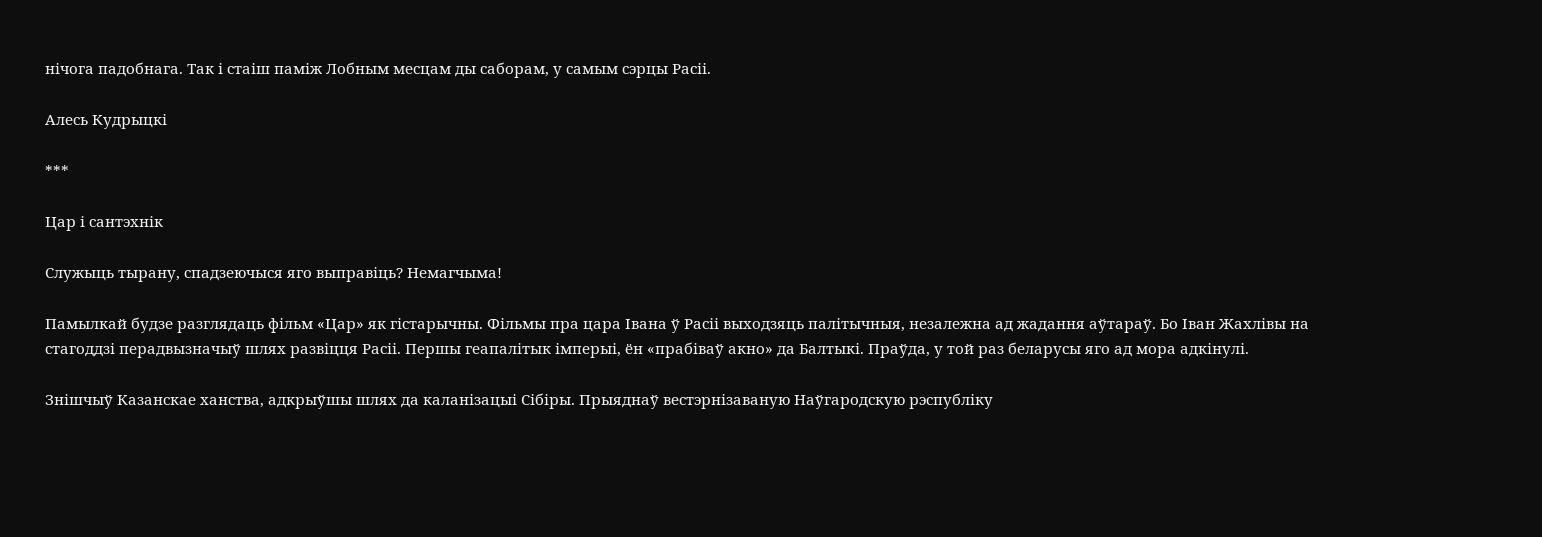нічога падобнага. Так і стаіш паміж Лобным месцам ды саборам, у самым сэрцы Расіі.

Алесь Кудрыцкі

***

Цар і сантэхнік

Служыць тырану, спадзеючыся яго выправіць? Немагчыма!

Памылкай будзе разглядаць фільм «Цар» як гістарычны. Фільмы пра цара Івана ў Расіі выходзяць палітычныя, незалежна ад жадання аўтараў. Бо Іван Жахлівы на стагоддзі перадвызначыў шлях развіцця Расіі. Першы геапалітык імперыі, ён «прабіваў акно» да Балтыкі. Праўда, у той раз беларусы яго ад мора адкінулі.

Знішчыў Казанскае ханства, адкрыўшы шлях да каланізацыі Сібіры. Прыяднаў вестэрнізаваную Наўгародскую рэспубліку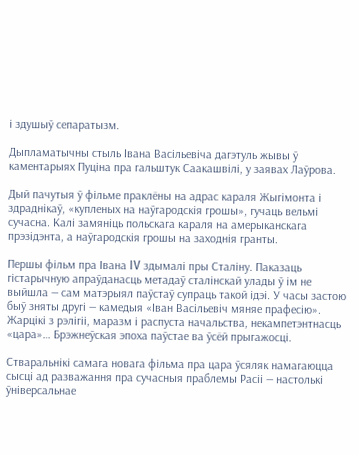і здушыў сепаратызм.

Дыпламатычны стыль Івана Васільевіча дагэтуль жывы ў каментарыях Пуціна пра гальштук Саакашвілі, у заявах Лаўрова.

Дый пачутыя ў фільме праклёны на адрас караля Жыгімонта і здраднікаў, «купленых на наўгародскія грошы», гучаць вельмі сучасна. Калі замяніць польскага караля на амерыканскага прэзідэнта, а наўгародскія грошы на заходнія гранты.

Першы фільм пра Івана IV здымалі пры Сталіну. Паказаць гістарычную апраўданасць метадаў сталінскай улады ў ім не выйшла — сам матэрыял паўстаў супраць такой ідэі. У часы застою быў зняты другі — камедыя «Іван Васільевіч мяняе прафесію». Жарцікі з рэлігіі, маразм і распуста начальства, некампетэнтнасць «цара»… Брэжнеўская эпоха паўстае ва ўсёй прыгажосці.

Стваральнікі самага новага фільма пра цара ўсяляк намагаюцца сысці ад разважання пра сучасныя праблемы Расіі — настолькі ўніверсальнае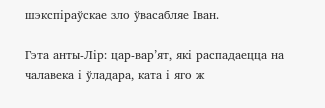шэкспіраўскае зло ўвасабляе Іван.

Гэта анты‑Лір: цар‑вар’ят, які распадаецца на чалавека і ўладара, ката і яго ж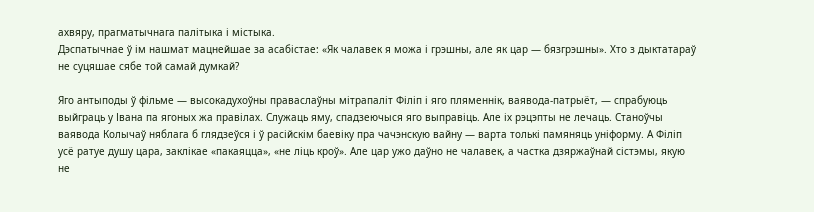ахвяру, прагматычнага палітыка і містыка.
Дэспатычнае ў ім нашмат мацнейшае за асабістае: «Як чалавек я можа і грэшны, але як цар — бязгрэшны». Хто з дыктатараў не суцяшае сябе той самай думкай?

Яго антыподы ў фільме — высокадухоўны праваслаўны мітрапаліт Філіп і яго пляменнік, ваявода‑патрыёт, — спрабуюць выйграць у Івана па ягоных жа правілах. Служаць яму, спадзеючыся яго выправіць. Але іх рэцэпты не лечаць. Станоўчы ваявода Колычаў няблага б глядзеўся і ў расійскім баевіку пра чачэнскую вайну — варта толькі памяняць уніформу. А Філіп усё ратуе душу цара, заклікае «пакаяцца», «не ліць кроў». Але цар ужо даўно не чалавек, а частка дзяржаўнай сістэмы, якую не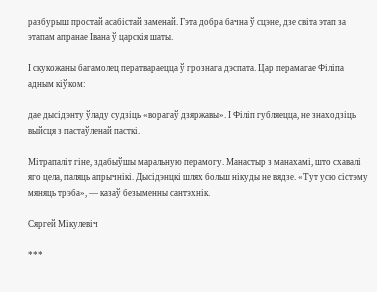разбурыш простай асабістай заменай. Гэта добра бачна ў сцэне, дзе світа этап за этапам апранае Івана ў царскія шаты.

І скукожаны багамолец ператвараецца ў грознага дэспата. Цар перамагае Філіпа адным кіўком:

дае дысідэнту ўладу судзіць «ворагаў дзяржавы». І Філіп губляецца, не знаходзіць выйсця з пастаўленай пасткі.

Мітрапаліт гіне, здабыўшы маральную перамогу. Манастыр з манахамі, што схавалі яго цела, паляць апрычнікі. Дысідэнцкі шлях больш нікуды не вядзе. «Тут усю сістэму мяняць трэба», — казаў безыменны сантэхнік.

Сяргей Мікулевіч

***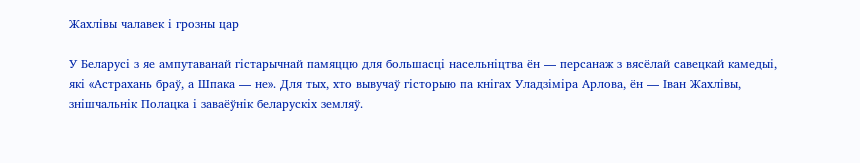Жахлівы чалавек і грозны цар

У Беларусі з яе ампутаванай гістарычнай памяццю для большасці насельніцтва ён — персанаж з вясёлай савецкай камедыі, які «Астрахань браў, а Шпака — не». Для тых, хто вывучаў гісторыю па кнігах Уладзіміра Арлова, ён — Іван Жахлівы, знішчальнік Полацка і заваёўнік беларускіх земляў.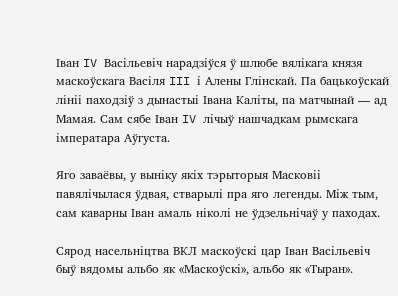Іван IV Васільевіч нарадзіўся ў шлюбе вялікага князя маскоўскага Васіля III і Алены Глінскай. Па бацькоўскай лініі паходзіў з дынастыі Івана Каліты, па матчынай — ад Мамая. Сам сябе Іван IV лічыў нашчадкам рымскага імператара Аўгуста.

Яго заваёвы, у выніку якіх тэрыторыя Масковіі павялічылася ўдвая, стварылі пра яго легенды. Між тым, сам каварны Іван амаль ніколі не ўдзельнічаў у паходах.

Сярод насельніцтва ВКЛ маскоўскі цар Іван Васільевіч быў вядомы альбо як «Маскоўскі», альбо як «Тыран».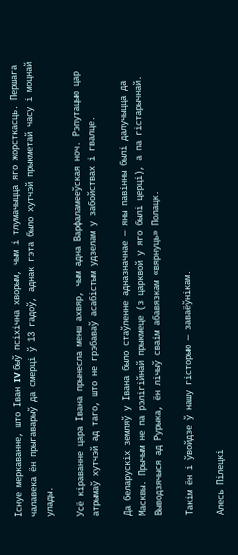Існуе меркаванне, што Іван IV быў псіхічна хворым, чым і тлумачыцца яго жорсткасць. Першага чалавека ён прыгаварыў да смерці ў 13 гадоў, аднак гэта было хутчэй прыкметай часу і моцнай улады.

Усё кіраванне цара Івана прынесла менш ахвяр, чым адна Варфаламееўская ноч. Рэпутацыю цар атрымаў хутчэй ад таго, што не грэбаваў асабістым удзелам у забойствах і гвалце.

Да беларускіх земляў у Івана было стаўленне адназначнае — яны павінны былі далучыцца да Масквы. Прычым не па рэлігійнай прыкмеце (з царквой у яго былі церці), а па гістарычнай. Выводзячыся ад Рурыка, ён лічыў сваім абавязкам «вярнуць» Полацк.

Такім ён і ўвойдзе ў нашу гісторыю — заваёўнікам.

Алесь Пілецкі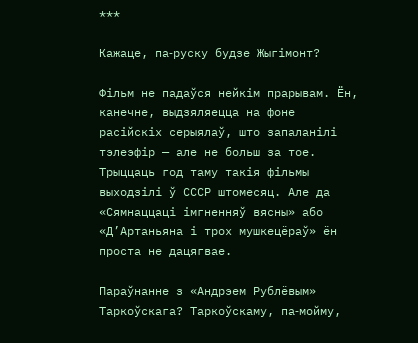***

Кажаце, па‑руску будзе Жыгімонт?

Фільм не падаўся нейкім прарывам. Ён, канечне, выдзяляецца на фоне расійскіх серыялаў, што запаланілі тэлеэфір — але не больш за тое. Трыццаць год таму такія фільмы выходзілі ў СССР штомесяц. Але да «Сямнаццаці імгненняў вясны» або «Д’Артаньяна і трох мушкецёраў» ён проста не дацягвае.

Параўнанне з «Андрэем Рублёвым» Таркоўскага? Таркоўскаму, па‑мойму,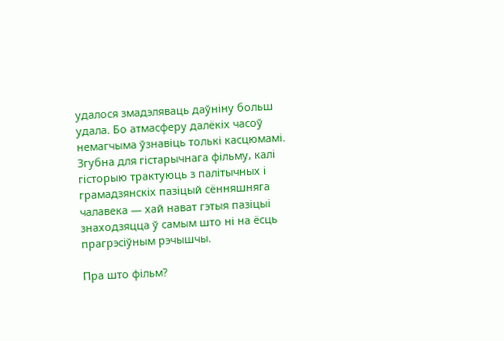удалося змадэляваць даўніну больш удала. Бо атмасферу далёкіх часоў немагчыма ўзнавіць толькі касцюмамі. Згубна для гістарычнага фільму, калі гісторыю трактуюць з палітычных і грамадзянскіх пазіцый сённяшняга чалавека — хай нават гэтыя пазіцыі знаходзяцца ў самым што ні на ёсць прагрэсіўным рэчышчы.

Пра што фільм?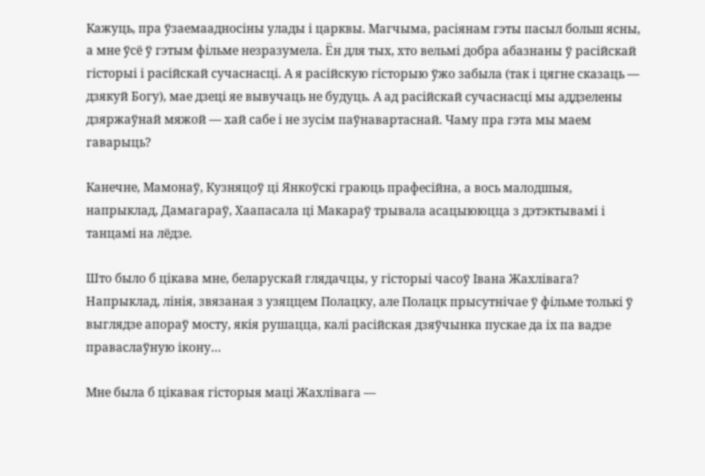Кажуць, пра ўзаемаадносіны улады і царквы. Магчыма, расіянам гэты пасыл больш ясны, а мне ўсё ў гэтым фільме незразумела. Ён для тых, хто вельмі добра абазнаны ў расійскай гісторыі і расійскай сучаснасці. А я расійскую гісторыю ўжо забыла (так і цягне сказаць — дзякуй Богу), мае дзеці яе вывучаць не будуць. А ад расійскай сучаснасці мы аддзелены дзяржаўнай мяжой — хай сабе і не зусім паўнавартаснай. Чаму пра гэта мы маем гаварыць?

Канечне, Мамонаў, Кузняцоў ці Янкоўскі граюць прафесійна, а вось малодшыя, напрыклад, Дамагараў, Хаапасала ці Макараў трывала асацыююцца з дэтэктывамі і танцамі на лёдзе.

Што было б цікава мне, беларускай глядачцы, у гісторыі часоў Івана Жахлівага? Напрыклад, лінія, звязаная з узяццем Полацку, але Полацк прысутнічае ў фільме толькі ў выглядзе апораў мосту, якія рушацца, калі расійская дзяўчынка пускае да іх па вадзе праваслаўную ікону…

Мне была б цікавая гісторыя маці Жахлівага —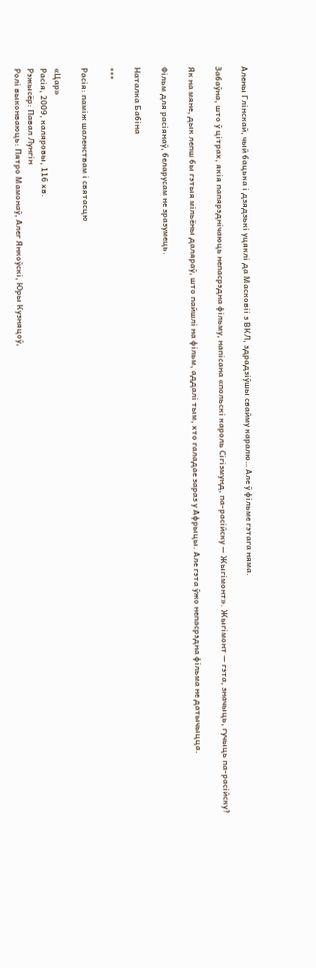Алены Глінскай, чый бацька і дзядзькі уцяклі да Масковіі з ВКЛ, здрадзіўшы свайму каралю… Але ў фільме гэтага няма.

Забаўна, што ў цітрах, якія папярэднічаюць непасрэдна фільму, напісана «польскі кароль Сігізмунд, па‑расійску — Жыгімонт». Жыгімонт — гэта, значыць, гучыць па‑расійску?

Як на мяне, дык лепш бы гэтыя мільёны даляраў, што пайшлі на фільм, аддалі тым, хто галадае зараз у Афрыцы. Але гэта ўжо непасрэдна фільма не датычыцца.

Фільм для расіянаў, беларусам не зразумець.

Наталка Бабіна

***

Расія: паміж шаленствам і святасцю

«Цар»
Расія, 2009, каляровы, 116 хв.
Рэжысёр: Павал Лунгін
Ролі выконваюць: Пятро Мамонаў, Алег Янкоўскі, Юры Кузняцоў,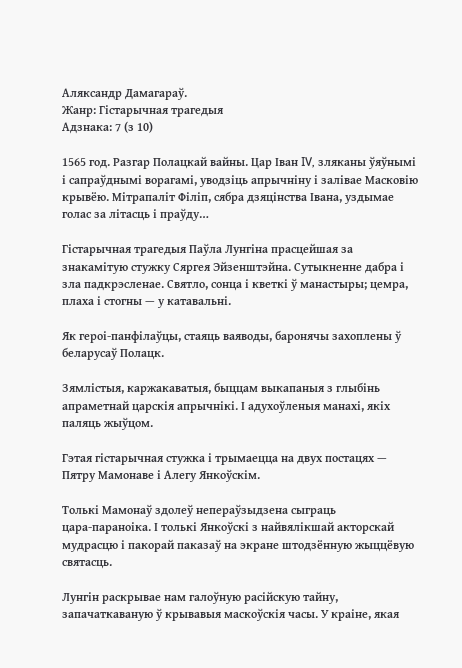Аляксандр Дамагараў.
Жанр: Гістарычная трагедыя
Адзнака: 7 (з 10)

1565 год. Разгар Полацкай вайны. Цар Іван IV, зляканы ўяўнымі і сапраўднымі ворагамі, уводзіць апрычніну і залівае Масковію крывёю. Мітрапаліт Філіп, сябра дзяцінства Івана, уздымае голас за літасць і праўду…

Гістарычная трагедыя Паўла Лунгіна прасцейшая за знакамітую стужку Сяргея Эйзенштэйна. Сутыкненне дабра і зла падкрэсленае. Святло, сонца і кветкі ў манастыры; цемра, плаха і стогны — у катавальні.

Як героі‑панфілаўцы, стаяць ваяводы, баронячы захоплены ў беларусаў Полацк.

Зямлістыя, каржакаватыя, быццам выкапаныя з глыбінь апраметнай царскія апрычнікі. І адухоўленыя манахі, якіх паляць жыўцом.

Гэтая гістарычная стужка і трымаецца на двух постацях — Пятру Мамонаве і Алегу Янкоўскім.

Толькі Мамонаў здолеў непераўзыдзена сыграць цара‑параноіка. І толькі Янкоўскі з найвялікшай акторскай мудрасцю і пакорай паказаў на экране штодзённую жыццёвую святасць.

Лунгін раскрывае нам галоўную расійскую тайну, запачаткаваную ў крывавыя маскоўскія часы. У краіне, якая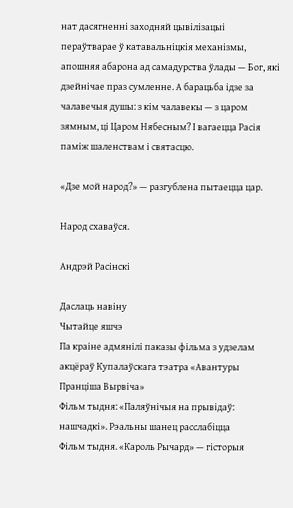нат дасягненні заходняй цывілізацыі пераўтварае ў катавальніцкія механізмы, апошняя абарона ад самадурства ўлады — Бог, які дзейнічае праз сумленне. А барацьба ідзе за чалавечыя душы: з кім чалавекы — з царом зямным, ці Царом Нябесным? І вагаецца Расія паміж шаленствам і святасцю.

«Дзе мой народ?» — разгублена пытаецца цар.

Народ схаваўся.

Андрэй Расінскі

Даслаць навіну
Чытайце яшчэ
Па краіне адмянілі паказы фільма з удзелам акцёраў Купалаўскага тэатра «Авантуры Пранціша Вырвіча»
Фільм тыдня: «Паляўнічыя на прывідаў: нашчадкі». Рэальны шанец расслабіцца
Фільм тыдня. «Кароль Рычард» — гісторыя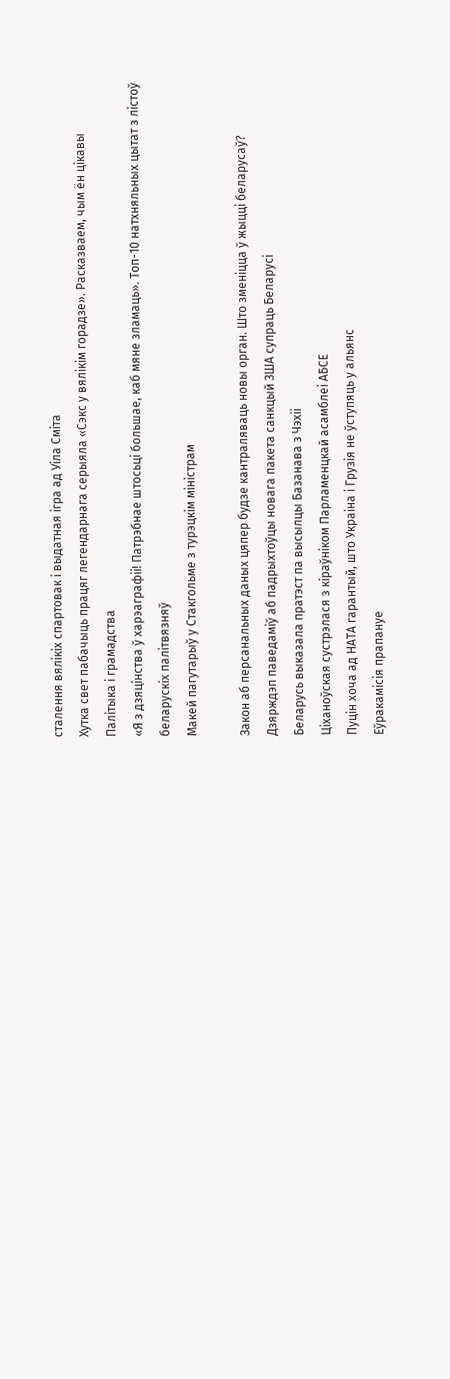сталення вялікіх спартовак і выдатная ігра ад Уіла Сміта
Хутка свет пабачыць працяг легендарнага серыяла «Сэкс у вялікім горадзе». Расказваем, чым ён цікавы
Палітыка і грамадства
«Я з дзяцінства ў харэаграфіі! Патрэбнае штосьці большае, каб мяне зламаць». Топ-10 натхняльных цытат з лістоў беларускіх палітвязняў
Макей пагутарыў у Стакгольме з турэцкім міністрам

Закон аб персанальных даных цяпер будзе кантраляваць новы орган. Што зменіцца ў жыцці беларусаў?
Дзярждэп паведаміў аб падрыхтоўцы новага пакета санкцый ЗША супраць Беларусі
Беларусь выказала пратэст па высылцы Базанава з Чэхіі
Ціханоўская сустрэлася з кіраўніком Парламенцкай асамблеі АБСЕ
Пуцін хоча ад НАТА гарантый, што Украіна і Грузія не ўступяць у альянс
Еўракамісія прапануе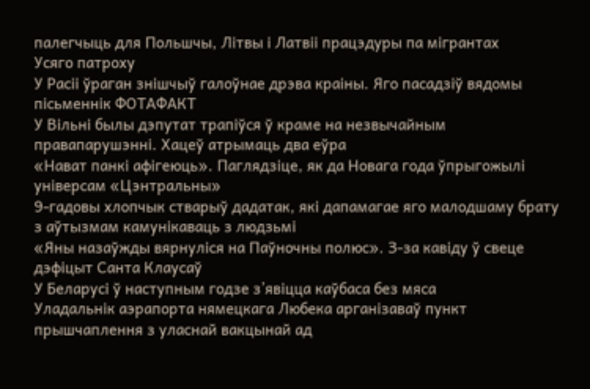палегчыць для Польшчы, Літвы і Латвіі працэдуры па мігрантах
Усяго патроху
У Расіі ўраган знішчыў галоўнае дрэва краіны. Яго пасадзіў вядомы пісьменнік ФОТАФАКТ
У Вільні былы дэпутат трапіўся ў краме на незвычайным правапарушэнні. Хацеў атрымаць два еўра
«Нават панкі афігеюць». Паглядзіце, як да Новага года ўпрыгожылі універсам «Цэнтральны»
9-гадовы хлопчык стварыў дадатак, які дапамагае яго малодшаму брату з аўтызмам камунікаваць з людзьмі
«Яны назаўжды вярнуліся на Паўночны полюс». З-за кавіду ў свеце дэфіцыт Санта Клаусаў
У Беларусі ў наступным годзе з’явіцца каўбаса без мяса
Уладальнік аэрапорта нямецкага Любека арганізаваў пункт прышчаплення з уласнай вакцынай ад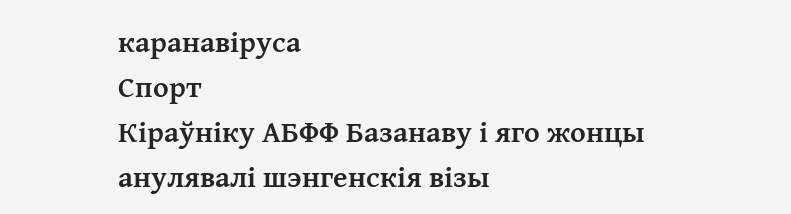каранавіруса
Спорт
Кіраўніку АБФФ Базанаву і яго жонцы анулявалі шэнгенскія візы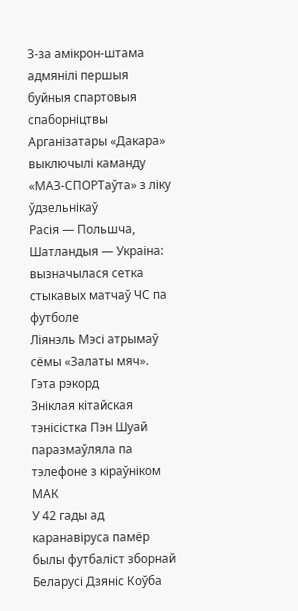З-за амікрон-штама адмянілі першыя буйныя спартовыя спаборніцтвы
Арганізатары «Дакара» выключылі каманду «МАЗ-СПОРТаўта» з ліку ўдзельнікаў
Расія — Польшча, Шатландыя — Украіна: вызначылася сетка стыкавых матчаў ЧС па футболе
Ліянэль Мэсі атрымаў сёмы «Залаты мяч». Гэта рэкорд
Зніклая кітайская тэнісістка Пэн Шуай паразмаўляла па тэлефоне з кіраўніком МАК
У 42 гады ад каранавіруса памёр былы футбаліст зборнай Беларусі Дзяніс Коўба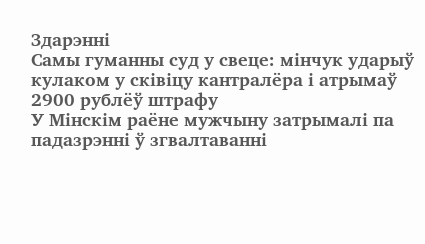Здарэнні
Самы гуманны суд у свеце: мінчук ударыў кулаком у сківіцу кантралёра і атрымаў 2900 рублёў штрафу
У Мінскім раёне мужчыну затрымалі па падазрэнні ў згвалтаванні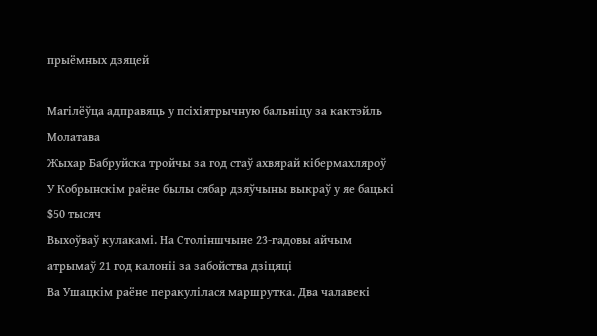прыёмных дзяцей

Магілёўца адправяць у псіхіятрычную бальніцу за кактэйль Молатава
Жыхар Бабруйска тройчы за год стаў ахвярай кібермахляроў
У Кобрынскім раёне былы сябар дзяўчыны выкраў у яе бацькі $50 тысяч
Выхоўваў кулакамі. На Століншчыне 23-гадовы айчым атрымаў 21 год калоніі за забойства дзіцяці
Ва Ушацкім раёне перакулілася маршрутка. Два чалавекі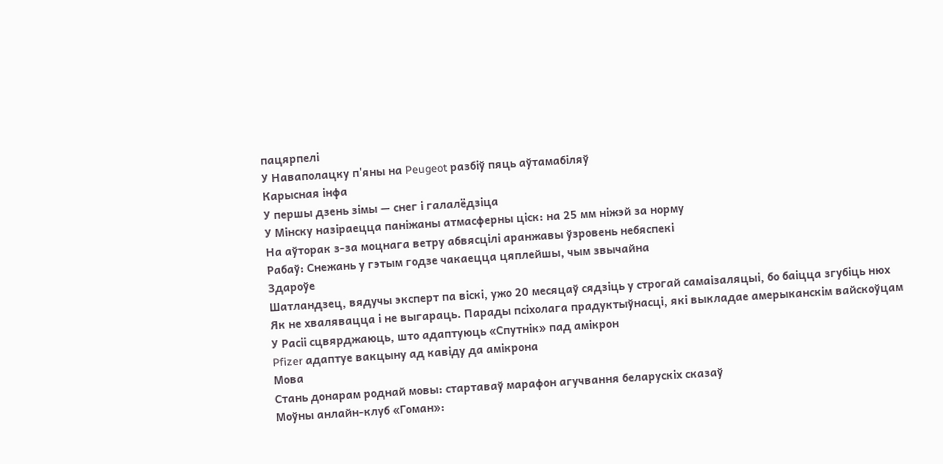пацярпелі
У Наваполацку п'яны на Peugeot разбіў пяць аўтамабіляў
Карысная інфа
У першы дзень зімы — снег і галалёдзіца
У Мінску назіраецца паніжаны атмасферны ціск: на 25 мм ніжэй за норму
На аўторак з-за моцнага ветру абвясцілі аранжавы ўзровень небяспекі
Рабаў: Снежань у гэтым годзе чакаецца цяплейшы, чым звычайна
Здароўе
Шатландзец, вядучы эксперт па віскі, ужо 20 месяцаў сядзіць у строгай самаізаляцыі, бо баіцца згубіць нюх
Як не хвалявацца і не выгараць. Парады псіхолага прадуктыўнасці, які выкладае амерыканскім вайскоўцам
У Расіі сцвярджаюць, што адаптуюць «Спутнік» пад амікрон
Pfizer адаптуе вакцыну ад кавіду да амікрона
Мова
Стань донарам роднай мовы: стартаваў марафон агучвання беларускіх сказаў
Моўны анлайн-клуб «Гоман»: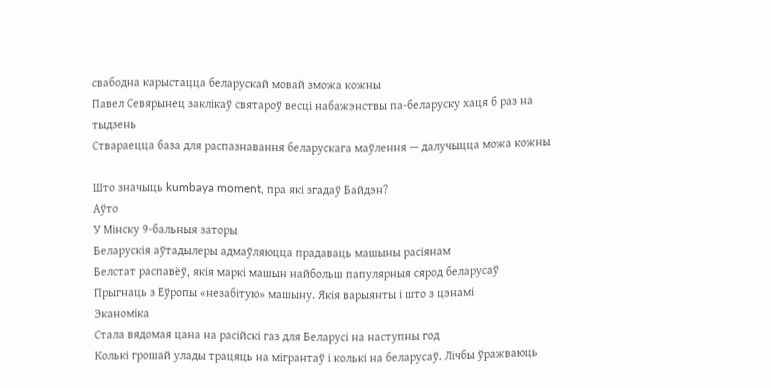свабодна карыстацца беларускай мовай зможа кожны
Павел Севярынец заклікаў святароў весці набажэнствы па-беларуску хаця б раз на тыдзень
Ствараецца база для распазнавання беларускага маўлення — далучыцца можа кожны

Што значыць kumbaya moment, пра які згадаў Байдэн?
Аўто
У Мінску 9-бальныя заторы
Беларускія аўтадылеры адмаўляюцца прадаваць машыны расіянам
Белстат распавёў, якія маркі машын найбольш папулярныя сярод беларусаў
Прыгнаць з Еўропы «незабітую» машыну. Якія варыянты і што з цэнамі
Эканоміка
Стала вядомая цана на расійскі газ для Беларусі на наступны год
Колькі грошай улады трацяць на мігрантаў і колькі на беларусаў. Лічбы ўражваюць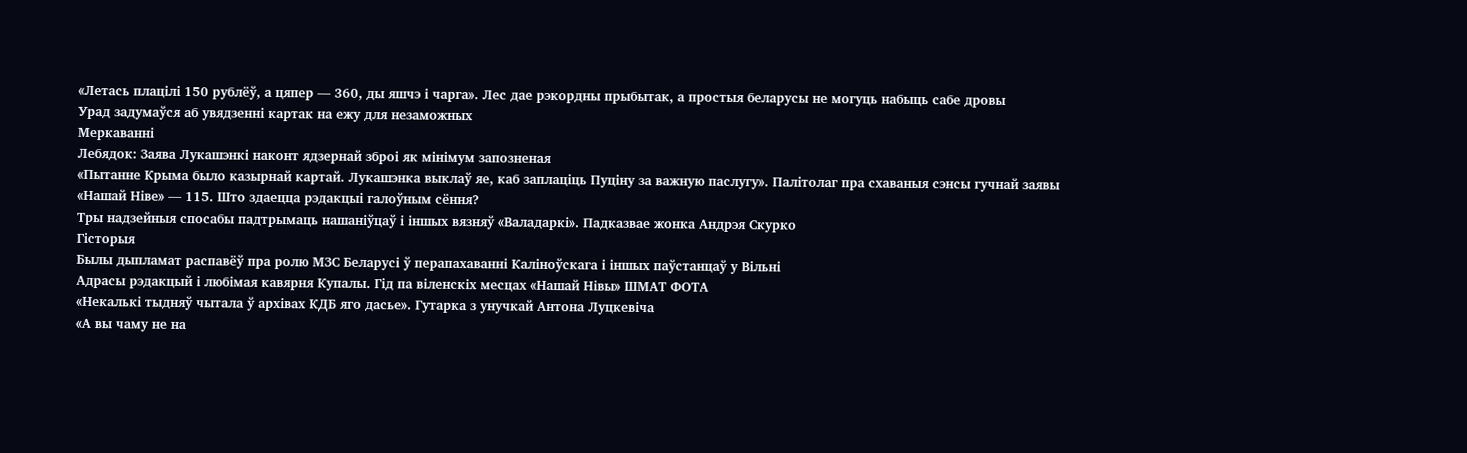«Летась плацілі 150 рублёў, а цяпер — 360, ды яшчэ і чарга». Лес дае рэкордны прыбытак, а простыя беларусы не могуць набыць сабе дровы
Урад задумаўся аб увядзенні картак на ежу для незаможных
Меркаванні
Лебядок: Заява Лукашэнкі наконт ядзернай зброі як мінімум запозненая
«Пытанне Крыма было казырнай картай. Лукашэнка выклаў яе, каб заплаціць Пуціну за важную паслугу». Палітолаг пра схаваныя сэнсы гучнай заявы
«Нашай Ніве» — 115. Што здаецца рэдакцыі галоўным сёння?
Тры надзейныя спосабы падтрымаць нашаніўцаў і іншых вязняў «Валадаркі». Падказвае жонка Андрэя Скурко
Гісторыя
Былы дыпламат распавёў пра ролю МЗС Беларусі ў перапахаванні Каліноўскага і іншых паўстанцаў у Вільні
Адрасы рэдакцый і любімая кавярня Купалы. Гід па віленскіх месцах «Нашай Нівы» ШМАТ ФОТА
«Некалькі тыдняў чытала ў архівах КДБ яго дасье». Гутарка з унучкай Антона Луцкевіча
«А вы чаму не на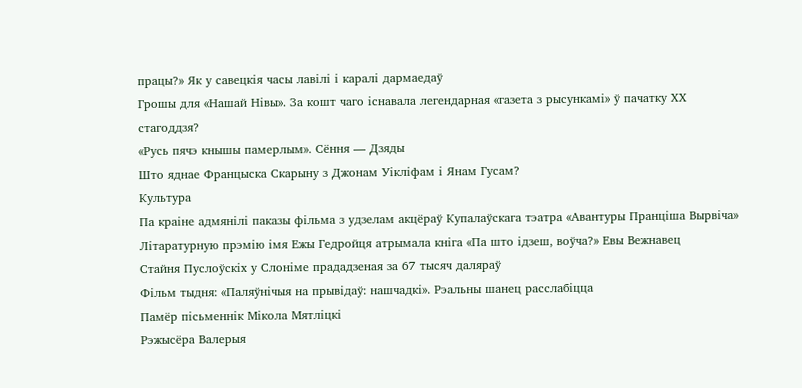працы?» Як у савецкія часы лавілі і каралі дармаедаў
Грошы для «Нашай Нівы». За кошт чаго існавала легендарная «газета з рысункамі» ў пачатку ХХ стагоддзя?
«Русь пячэ кнышы памерлым». Сёння — Дзяды
Што яднае Францыска Скарыну з Джонам Уікліфам і Янам Гусам?
Культура
Па краіне адмянілі паказы фільма з удзелам акцёраў Купалаўскага тэатра «Авантуры Пранціша Вырвіча»
Літаратурную прэмію імя Ежы Гедройця атрымала кніга «Па што ідзеш, воўча?» Евы Вежнавец
Стайня Пуслоўскіх у Слоніме прададзеная за 67 тысяч даляраў
Фільм тыдня: «Паляўнічыя на прывідаў: нашчадкі». Рэальны шанец расслабіцца
Памёр пісьменнік Мікола Мятліцкі
Рэжысёра Валерыя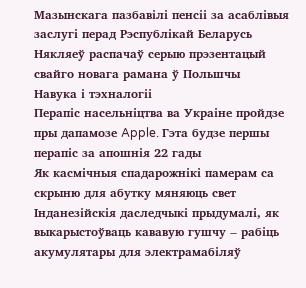Мазынскага пазбавілі пенсіі за асаблівыя заслугі перад Рэспублікай Беларусь
Някляеў распачаў серыю прэзентацый свайго новага рамана ў Польшчы
Навука і тэхналогіі
Перапіс насельніцтва ва Украіне пройдзе пры дапамозе Apple. Гэта будзе першы перапіс за апошнія 22 гады
Як касмічныя спадарожнікі памерам са скрыню для абутку мяняюць свет
Інданезійскія даследчыкі прыдумалі, як выкарыстоўваць кававую гушчу ‒ рабіць акумулятары для электрамабіляў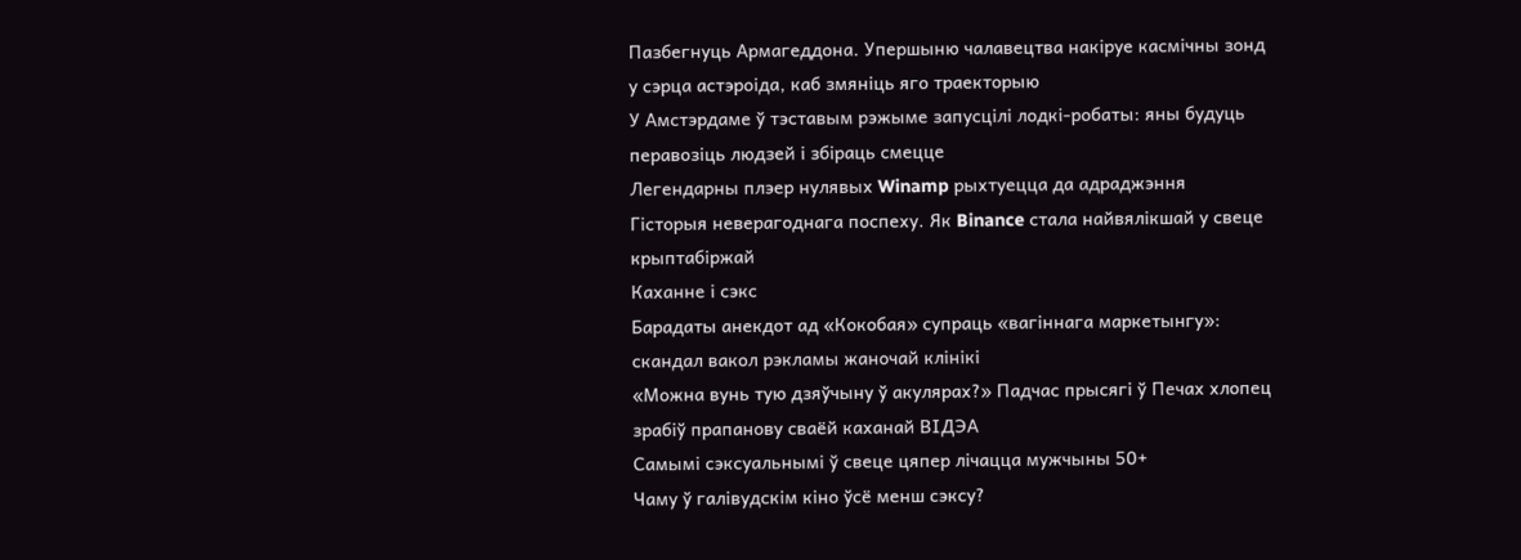Пазбегнуць Армагеддона. Упершыню чалавецтва накіруе касмічны зонд у сэрца астэроіда, каб змяніць яго траекторыю
У Амстэрдаме ў тэставым рэжыме запусцілі лодкі-робаты: яны будуць перавозіць людзей і збіраць смецце
Легендарны плэер нулявых Winamp рыхтуецца да адраджэння
Гісторыя неверагоднага поспеху. Як Binance стала найвялікшай у свеце крыптабіржай
Каханне і сэкс
Барадаты анекдот ад «Кокобая» супраць «вагіннага маркетынгу»: скандал вакол рэкламы жаночай клінікі
«Можна вунь тую дзяўчыну ў акулярах?» Падчас прысягі ў Печах хлопец зрабіў прапанову сваёй каханай ВІДЭА
Самымі сэксуальнымі ў свеце цяпер лічацца мужчыны 50+
Чаму ў галівудскім кіно ўсё менш сэксу?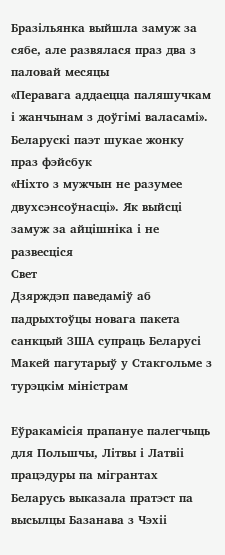Бразільянка выйшла замуж за сябе, але развялася праз два з паловай месяцы
«Перавага аддаецца паляшучкам і жанчынам з доўгімі валасамі». Беларускі паэт шукае жонку праз фэйсбук
«Ніхто з мужчын не разумее двухсэнсоўнасці». Як выйсці замуж за айцішніка і не развесціся
Свет
Дзярждэп паведаміў аб падрыхтоўцы новага пакета санкцый ЗША супраць Беларусі
Макей пагутарыў у Стакгольме з турэцкім міністрам

Еўракамісія прапануе палегчыць для Польшчы, Літвы і Латвіі працэдуры па мігрантах
Беларусь выказала пратэст па высылцы Базанава з Чэхіі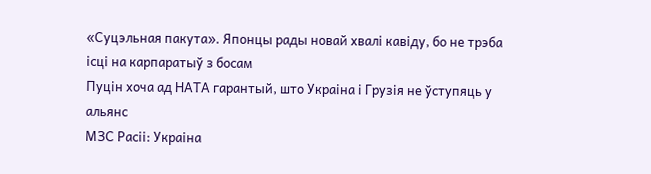«Суцэльная пакута». Японцы рады новай хвалі кавіду, бо не трэба ісці на карпаратыў з босам
Пуцін хоча ад НАТА гарантый, што Украіна і Грузія не ўступяць у альянс
МЗС Расіі: Украіна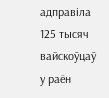адправіла 125 тысяч вайскоўцаў у раён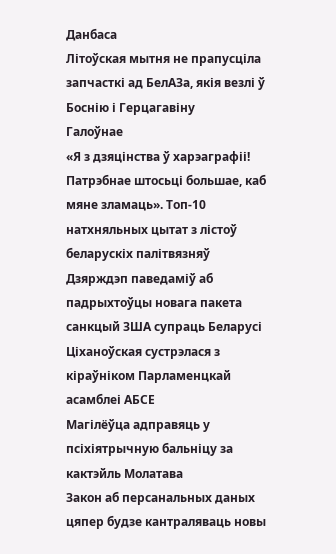Данбаса
Літоўская мытня не прапусціла запчасткі ад БелАЗа, якія везлі ў Боснію і Герцагавіну
Галоўнае
«Я з дзяцінства ў харэаграфіі! Патрэбнае штосьці большае, каб мяне зламаць». Топ-10 натхняльных цытат з лістоў беларускіх палітвязняў
Дзярждэп паведаміў аб падрыхтоўцы новага пакета санкцый ЗША супраць Беларусі
Ціханоўская сустрэлася з кіраўніком Парламенцкай асамблеі АБСЕ
Магілёўца адправяць у псіхіятрычную бальніцу за кактэйль Молатава
Закон аб персанальных даных цяпер будзе кантраляваць новы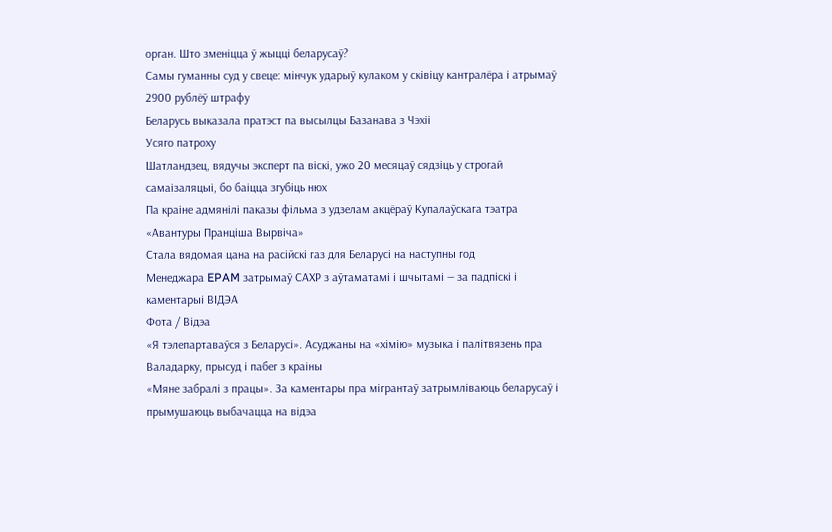орган. Што зменіцца ў жыцці беларусаў?
Самы гуманны суд у свеце: мінчук ударыў кулаком у сківіцу кантралёра і атрымаў 2900 рублёў штрафу
Беларусь выказала пратэст па высылцы Базанава з Чэхіі
Усяго патроху
Шатландзец, вядучы эксперт па віскі, ужо 20 месяцаў сядзіць у строгай самаізаляцыі, бо баіцца згубіць нюх
Па краіне адмянілі паказы фільма з удзелам акцёраў Купалаўскага тэатра «Авантуры Пранціша Вырвіча»
Стала вядомая цана на расійскі газ для Беларусі на наступны год
Менеджара EPAM затрымаў САХР з аўтаматамі і шчытамі — за падпіскі і каментарыі ВІДЭА
Фота / Відэа
«Я тэлепартаваўся з Беларусі». Асуджаны на «хімію» музыка і палітвязень пра Валадарку, прысуд і пабег з краіны
«Мяне забралі з працы». За каментары пра мігрантаў затрымліваюць беларусаў і прымушаюць выбачацца на відэа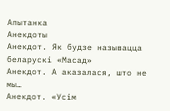Апытанка
Анекдоты
Анекдот. Як будзе называцца беларускі «Масад»
Анекдот. А аказалася, што не мы…
Анекдот. «Усім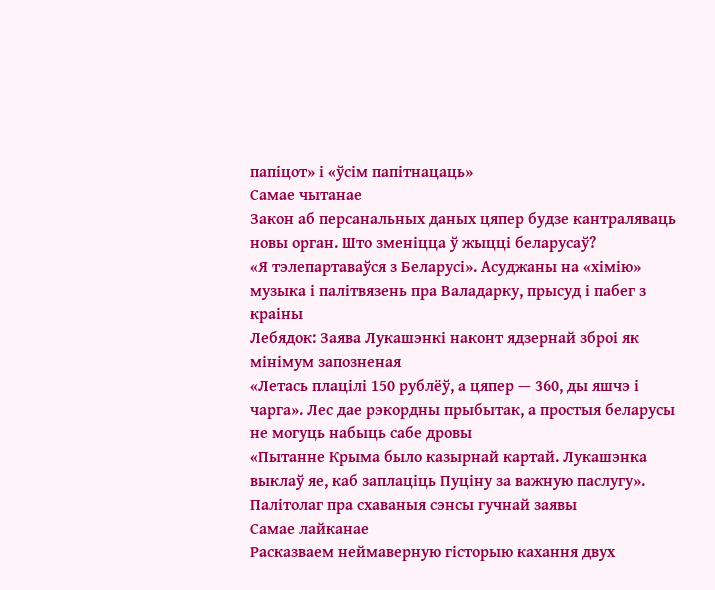папіцот» і «ўсім папітнацаць»
Самае чытанае
Закон аб персанальных даных цяпер будзе кантраляваць новы орган. Што зменіцца ў жыцці беларусаў?
«Я тэлепартаваўся з Беларусі». Асуджаны на «хімію» музыка і палітвязень пра Валадарку, прысуд і пабег з краіны
Лебядок: Заява Лукашэнкі наконт ядзернай зброі як мінімум запозненая
«Летась плацілі 150 рублёў, а цяпер — 360, ды яшчэ і чарга». Лес дае рэкордны прыбытак, а простыя беларусы не могуць набыць сабе дровы
«Пытанне Крыма было казырнай картай. Лукашэнка выклаў яе, каб заплаціць Пуціну за важную паслугу». Палітолаг пра схаваныя сэнсы гучнай заявы
Самае лайканае
Расказваем неймаверную гісторыю кахання двух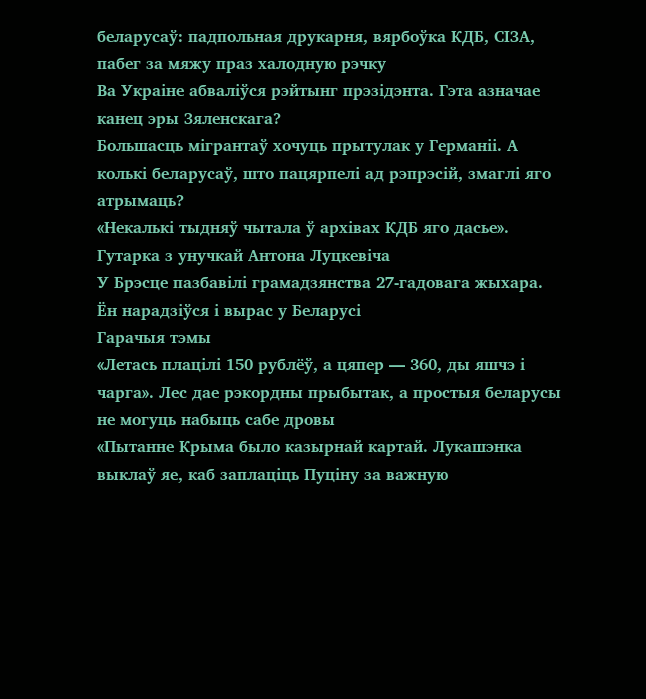беларусаў: падпольная друкарня, вярбоўка КДБ, СІЗА, пабег за мяжу праз халодную рэчку
Ва Украіне абваліўся рэйтынг прэзідэнта. Гэта азначае канец эры Зяленскага?
Большасць мігрантаў хочуць прытулак у Германіі. А колькі беларусаў, што пацярпелі ад рэпрэсій, змаглі яго атрымаць?
«Некалькі тыдняў чытала ў архівах КДБ яго дасье». Гутарка з унучкай Антона Луцкевіча
У Брэсце пазбавілі грамадзянства 27-гадовага жыхара. Ён нарадзіўся і вырас у Беларусі
Гарачыя тэмы
«Летась плацілі 150 рублёў, а цяпер — 360, ды яшчэ і чарга». Лес дае рэкордны прыбытак, а простыя беларусы не могуць набыць сабе дровы
«Пытанне Крыма было казырнай картай. Лукашэнка выклаў яе, каб заплаціць Пуціну за важную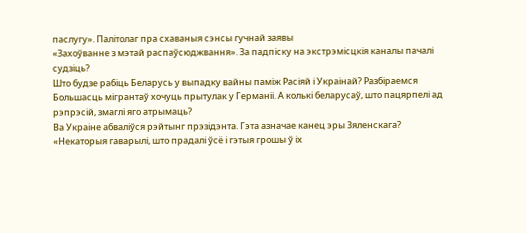паслугу». Палітолаг пра схаваныя сэнсы гучнай заявы
«Захоўванне з мэтай распаўсюджвання». За падпіску на экстрэмісцкія каналы пачалі судзіць?
Што будзе рабіць Беларусь у выпадку вайны паміж Расіяй і Украінай? Разбіраемся
Большасць мігрантаў хочуць прытулак у Германіі. А колькі беларусаў, што пацярпелі ад рэпрэсій, змаглі яго атрымаць?
Ва Украіне абваліўся рэйтынг прэзідэнта. Гэта азначае канец эры Зяленскага?
«Некаторыя гаварылі, што прадалі ўсё і гэтыя грошы ў іх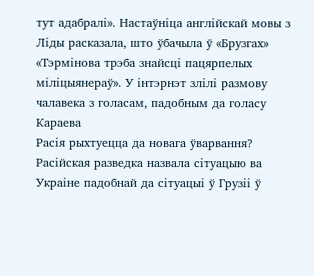тут адабралі». Настаўніца англійскай мовы з Ліды расказала, што ўбачыла ў «Брузгах»
«Тэрмінова трэба знайсці пацярпелых міліцыянераў». У інтэрнэт злілі размову чалавека з голасам, падобным да голасу Караева
Расія рыхтуецца да новага ўварвання? Расійская разведка назвала сітуацыю ва Украіне падобнай да сітуацыі ў Грузіі ў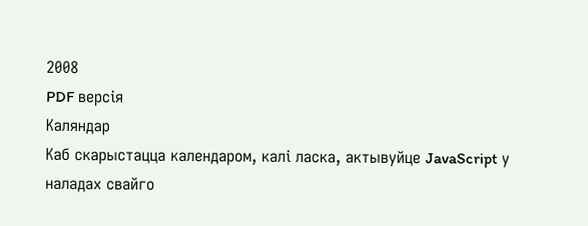2008
PDF версія
Каляндар
Каб скарыстацца календаром, калі ласка, актывуйце JavaScript у наладах свайго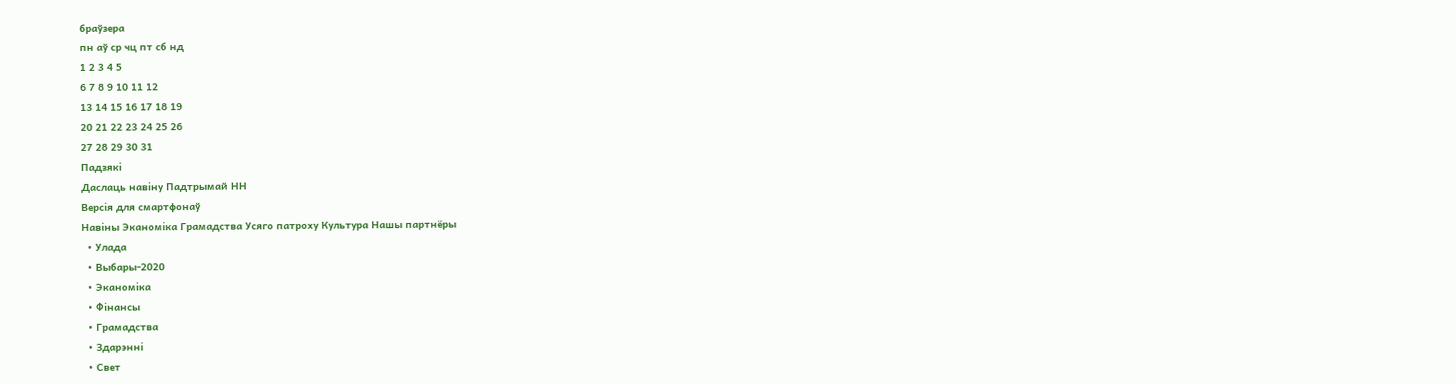браўзера
пн аў ср чц пт сб нд
1 2 3 4 5
6 7 8 9 10 11 12
13 14 15 16 17 18 19
20 21 22 23 24 25 26
27 28 29 30 31
Падзякі
Даслаць навіну Падтрымай НН
Версія для смартфонаў
Навіны Эканоміка Грамадства Усяго патроху Культура Нашы партнёры
  • Улада
  • Выбары-2020
  • Эканоміка
  • Фінансы
  • Грамадства
  • Здарэнні
  • Свет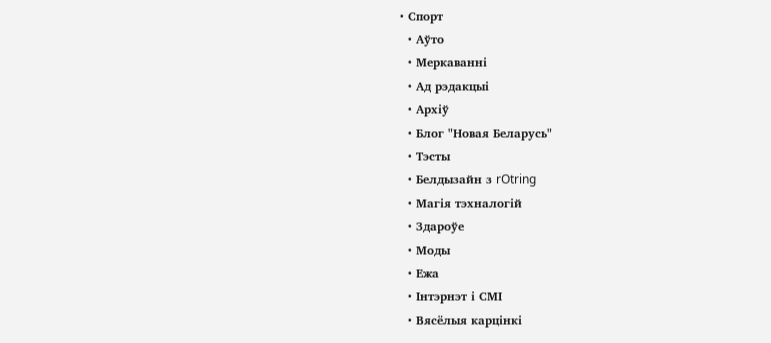• Спорт
  • Аўто
  • Меркаванні
  • Ад рэдакцыі
  • Архіў
  • Блог "Новая Беларусь"
  • Тэсты
  • Белдызайн з rOtring
  • Магія тэхналогій
  • Здароўе
  • Моды
  • Ежа
  • Інтэрнэт і СМІ
  • Вясёлыя карцінкі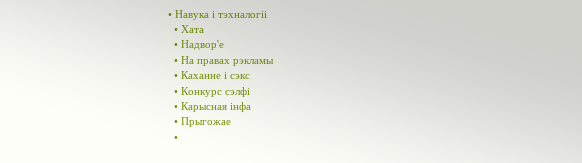• Навука і тэхналогіі
  • Хата
  • Надвор'е
  • На правах рэкламы
  • Каханне і сэкс
  • Конкурс сэлфі
  • Карысная інфа
  • Прыгожае
  •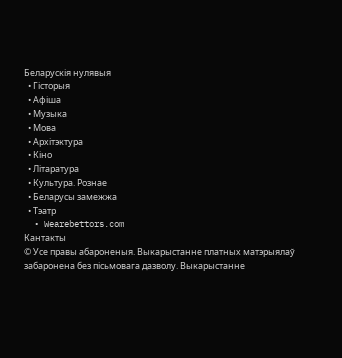Беларускія нулявыя
  • Гісторыя
  • Афіша
  • Музыка
  • Мова
  • Архітэктура
  • Кіно
  • Літаратура
  • Культура. Рознае
  • Беларусы замежжа
  • Тэатр
  • Wearebettors.com
Кантакты
© Усе правы абароненыя. Выкарыстанне платных матэрыялаў забаронена без пісьмовага дазволу. Выкарыстанне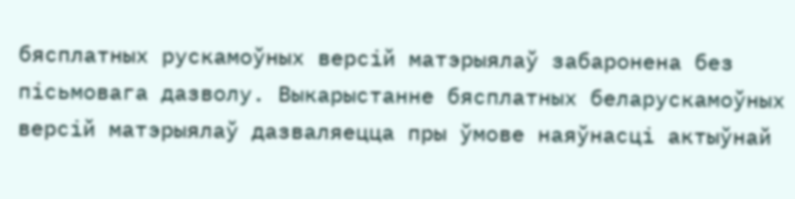бясплатных рускамоўных версій матэрыялаў забаронена без пісьмовага дазволу. Выкарыстанне бясплатных беларускамоўных версій матэрыялаў дазваляецца пры ўмове наяўнасці актыўнай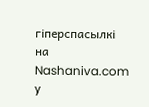гіперспасылкі на Nashaniva.com у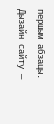першым абзацы.
Дызайн сайту —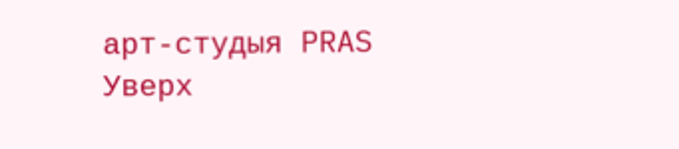арт-студыя PRAS
Уверх